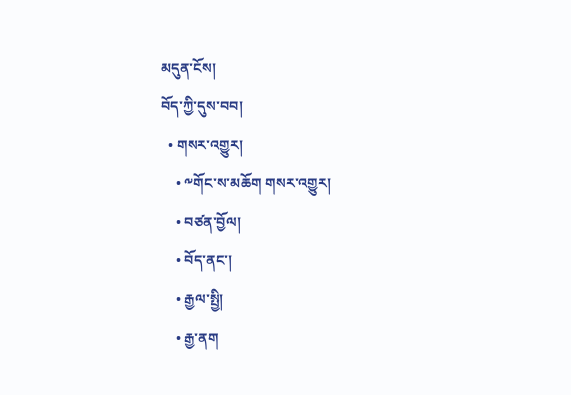མདུན་ངོས།
བོད་ཀྱི་དུས་བབ།
  • གསར་འགྱུར།
    • ༸གོང་ས་མཆོག གསར་འགྱུར།
    • བཙན་བྱོལ།
    • བོད་ནང་།
    • རྒྱལ་སྤྱི།
    • རྒྱ་ནག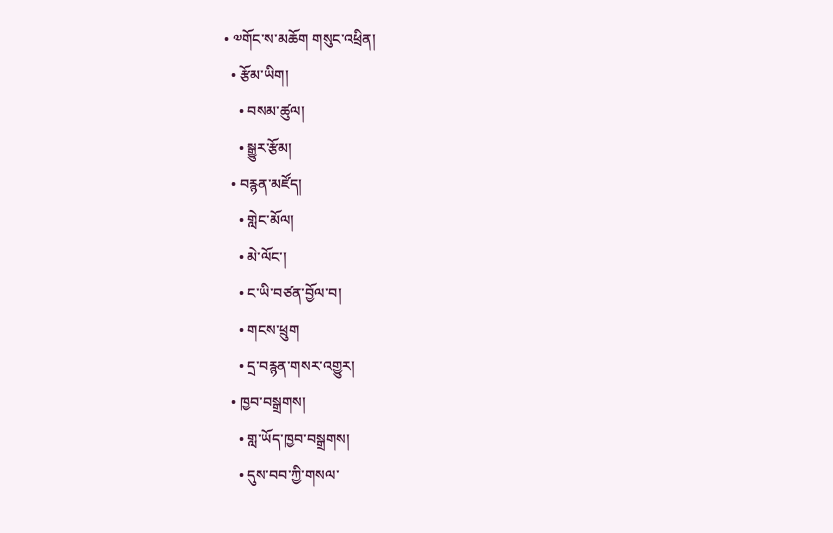• ༧གོང་ས་མཆོག གསུང་འཕྲིན།
  • རྩོམ་ཡིག།
    • བསམ་ཚུལ།
    • སྒྱུར་རྩོམ།
  • བརྙན་མཛོད།
    • གླེང་མོལ།
    • མེ་ལོང་།
    • ང་ཡི་བཙན་བྱོལ་བ།
    • གངས་ཕྲུག
    • དྲ་བརྙན་གསར་འགྱུར།
  • ཁྱབ་བསྒྲགས།
    • གླ་ཡོད་ཁྱབ་བསྒྲགས།
    • དུས་བབ་ཀྱི་གསལ་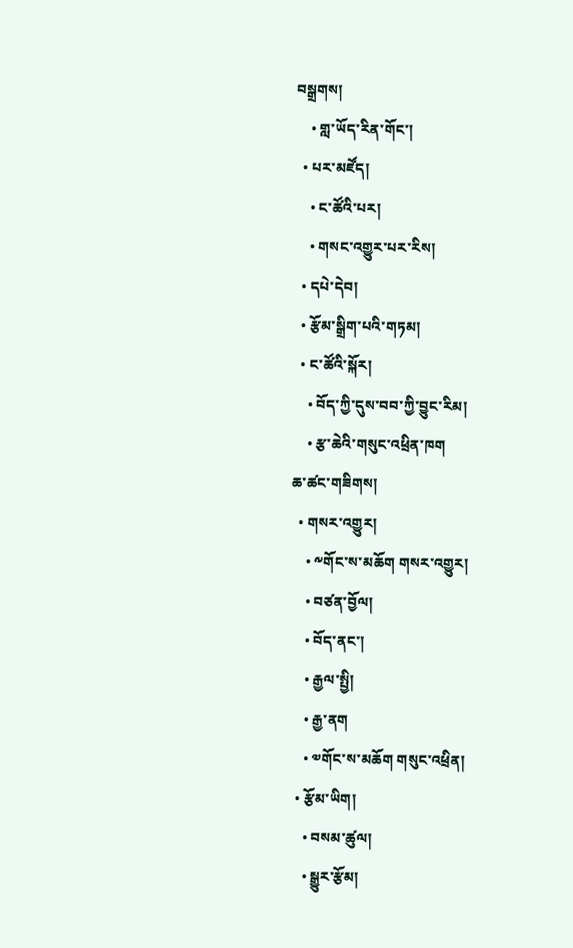བསྒྲགས།
    • གླ་ཡོད་རིན་གོང་།
  • པར་མཛོད།
    • ང་ཚོའི་པར།
    • གསང་འགྱུར་པར་རིས།
  • དཔེ་དེབ།
  • རྩོམ་སྒྲིག་པའི་གཏམ།
  • ང་ཚོའི་སྐོར།
    • བོད་ཀྱི་དུས་བབ་ཀྱི་བྱུང་རིམ།
    • རྩ་ཆེའི་གསུང་འཕྲིན་ཁག
ཆ་ཚང་གཟིགས།
  • གསར་འགྱུར།
    • ༸གོང་ས་མཆོག གསར་འགྱུར།
    • བཙན་བྱོལ།
    • བོད་ནང་།
    • རྒྱལ་སྤྱི།
    • རྒྱ་ནག
    • ༧གོང་ས་མཆོག གསུང་འཕྲིན།
  • རྩོམ་ཡིག།
    • བསམ་ཚུལ།
    • སྒྱུར་རྩོམ།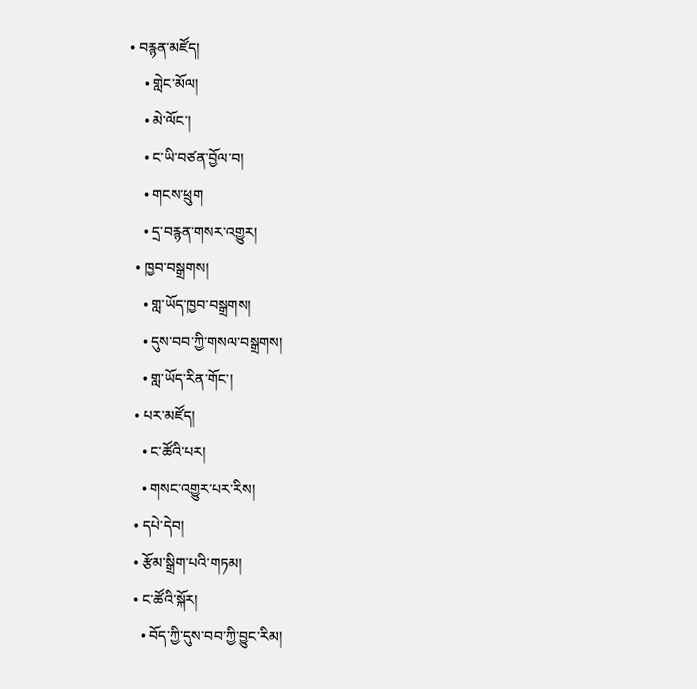• བརྙན་མཛོད།
    • གླེང་མོལ།
    • མེ་ལོང་།
    • ང་ཡི་བཙན་བྱོལ་བ།
    • གངས་ཕྲུག
    • དྲ་བརྙན་གསར་འགྱུར།
  • ཁྱབ་བསྒྲགས།
    • གླ་ཡོད་ཁྱབ་བསྒྲགས།
    • དུས་བབ་ཀྱི་གསལ་བསྒྲགས།
    • གླ་ཡོད་རིན་གོང་།
  • པར་མཛོད།
    • ང་ཚོའི་པར།
    • གསང་འགྱུར་པར་རིས།
  • དཔེ་དེབ།
  • རྩོམ་སྒྲིག་པའི་གཏམ།
  • ང་ཚོའི་སྐོར།
    • བོད་ཀྱི་དུས་བབ་ཀྱི་བྱུང་རིམ།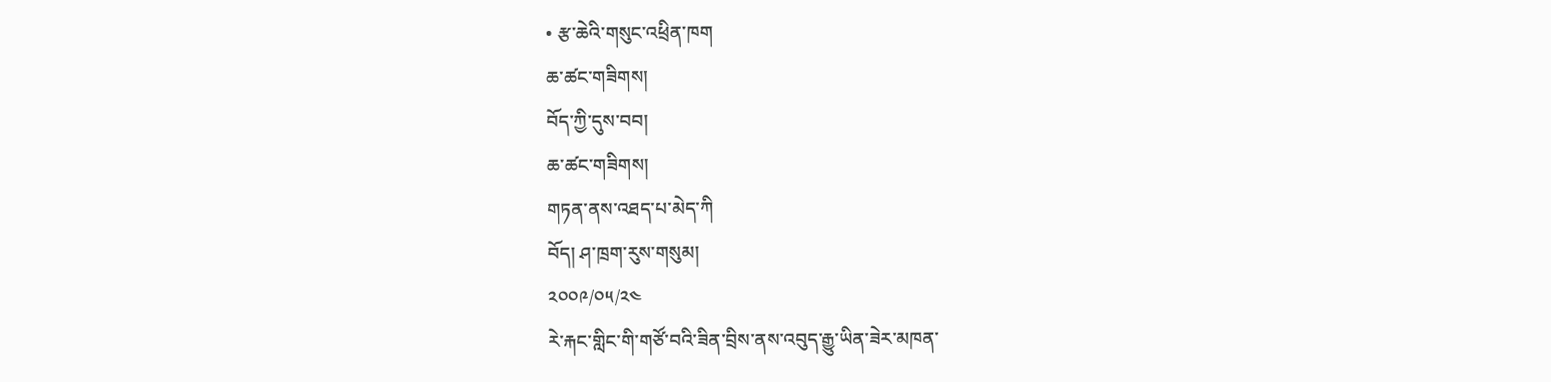• རྩ་ཆེའི་གསུང་འཕྲིན་ཁག
ཆ་ཚང་གཟིགས།
བོད་ཀྱི་དུས་བབ།
ཆ་ཚང་གཟིགས།
གཏན་ནས་འཐད་པ་མེད་ཀི
བོད། ཤ་ཁྲག་རུས་གསུམ།
༢༠༠༩/༠༥/༢༤
རེ་རྐང་གླིང་གི་གཙོ་བའི་ཟིན་བྲིས་ནས་འབུད་རྒྱུ་ཡིན་ཟེར་མཁན་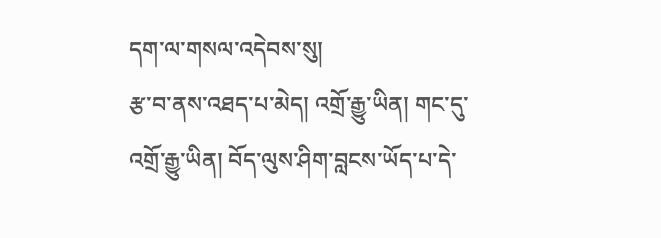དག་ལ་གསལ་འདེབས་སུ།
རྩ་བ་ནས་འཐད་པ་མེད། འགྲོ་རྒྱུ་ཡིན། གང་དུ་འགྲོ་རྒྱུ་ཡིན། བོད་ལུས་ཤིག་བླངས་ཡོད་པ་དེ་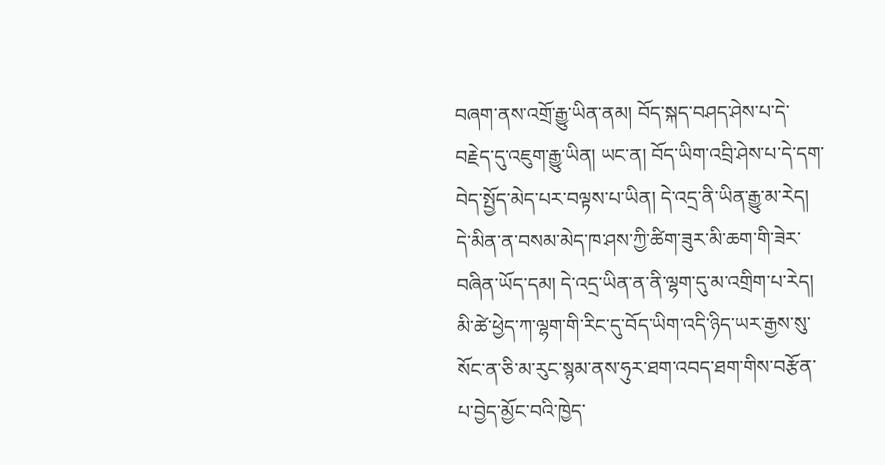བཞག་ནས་འགྲོ་རྒྱུ་ཡིན་ནམ། བོད་སྐད་བཤད་ཤེས་པ་དེ་བརྗེད་དུ་འཇུག་རྒྱུ་ཡིན། ཡང་ན། བོད་ཡིག་འབྲི་ཤེས་པ་དེ་དག་བེད་སྤྱོད་མེད་པར་བལྟས་པ་ཡིན། དེ་འདྲ་ནི་ཡིན་རྒྱུ་མ་རེད། དེ་མིན་ན་བསམ་མེད་ཁ་ཤས་ཀྱི་ཚིག་ཟུར་མི་ཆག་གི་ཟེར་བཞིན་ཡོད་དམ། དེ་འདྲ་ཡིན་ན་ནི་ལྷག་དུ་མ་འགྲིག་པ་རེད། མི་ཚེ་ཕྱེད་ཀ་ལྷག་གི་རིང་དུ་བོད་ཡིག་འདི་ཉིད་ཡར་རྒྱས་སུ་སོང་ན་ཅི་མ་རུང་སྙམ་ནས་ཧུར་ཐག་འབད་ཐག་གིས་བརྩོན་པ་བྱེད་མྱོང་བའི་ཁྱེད་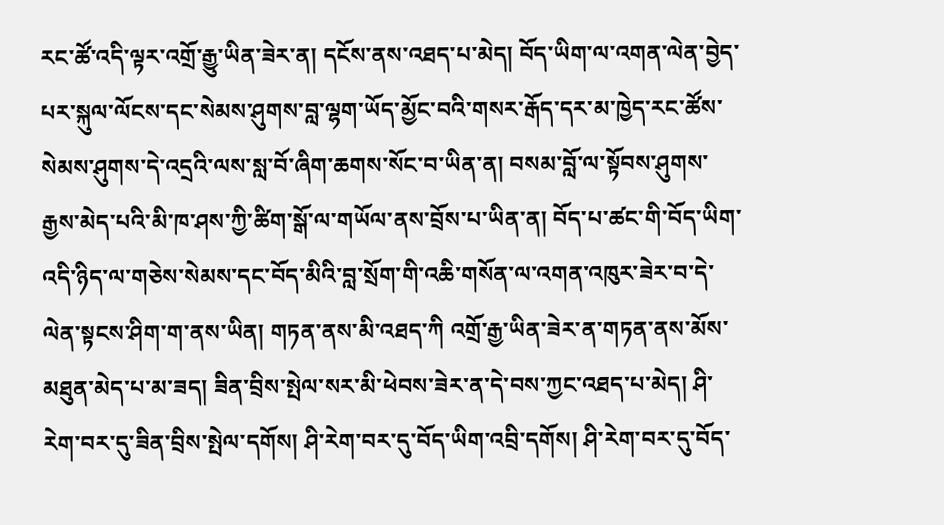རང་ཚོ་འདི་ལྟར་འགྲོ་རྒྱུ་ཡིན་ཟེར་ན། དངོས་ནས་འཐད་པ་མེད། བོད་ཡིག་ལ་འགན་ལེན་བྱེད་པར་སྐུལ་ལོངས་དང་སེམས་ཤུགས་བླ་ལྷག་ཡོད་མྱོང་བའི་གསར་རྒོད་དར་མ་ཁྱེད་རང་ཚོས་སེམས་ཤུགས་དེ་འདྲའི་ལས་སླ་བོ་ཞིག་ཆགས་སོང་བ་ཡིན་ན། བསམ་བློ་ལ་སྟོབས་ཤུགས་རྒྱས་མེད་པའི་མི་ཁ་ཤས་ཀྱི་ཚིག་སྒོ་ལ་གཡོལ་ནས་བྲོས་པ་ཡིན་ན། བོད་པ་ཚང་གི་བོད་ཡིག་འདི་ཉིད་ལ་གཅེས་སེམས་དང་བོད་མིའི་བླ་སྲོག་གི་འཆི་གསོན་ལ་འགན་འཁུར་ཟེར་བ་དེ་ལེན་སྟངས་ཤིག་ག་ནས་ཡིན། གཏན་ནས་མི་འཐད་ཀི འགྲོ་རྒྱ་ཡིན་ཟེར་ན་གཏན་ནས་མོས་མཐུན་མེད་པ་མ་ཟད། ཟིན་བྲིས་སྤེལ་སར་མི་ཕེབས་ཟེར་ན་དེ་བས་ཀྱང་འཐད་པ་མེད། ཤི་རེག་བར་དུ་ཟིན་བྲིས་སྤེལ་དགོས། ཤི་རེག་བར་དུ་བོད་ཡིག་འབྲི་དགོས། ཤི་རེག་བར་དུ་བོད་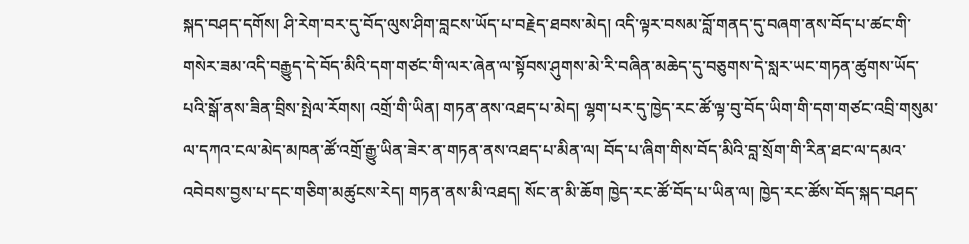སྐད་བཤད་དགོས། ཤི་རེག་བར་དུ་བོད་ལུས་ཤིག་བླངས་ཡོད་པ་བརྗེད་ཐབས་མེད། འདི་ལྟར་བསམ་བློ་གནད་དུ་བཞག་ནས་བོད་པ་ཚང་གི་གསེར་ཟམ་འདི་བརྒྱུད་དེ་བོད་མིའི་དག་གཙང་གི་ལར་ཞེན་ལ་སྟོབས་ཤུགས་མེ་རི་བཞིན་མཆེད་དུ་བཅུགས་དེ་སླར་ཡང་གཏན་ཚུགས་ཡོད་པའི་སྒོ་ནས་ཟིན་བྲིས་སྤེལ་རོགས། འགྲོ་གི་ཡིན། གཏན་ནས་འཐད་པ་མེད། ལྷག་པར་དུ་ཁྱེད་རང་ཚོ་ལྟ་བུ་བོད་ཡིག་གི་དག་གཙང་འབྲི་གསུམ་ལ་དཀའ་ངལ་མེད་མཁན་ཚོ་འགྲོ་རྒྱུ་ཡིན་ཟེར་ན་གཏན་ནས་འཐད་པ་མིན་ལ། བོད་པ་ཞིག་གིས་བོད་མིའི་བླ་སྲོག་གི་རིན་ཐང་ལ་དམའ་འབེབས་བྱས་པ་དང་གཅིག་མཚུངས་རེད། གཏན་ནས་མི་འཐད། སོང་ན་མི་ཆོག ཁྱེད་རང་ཚོ་བོད་པ་ཡིན་ལ། ཁྱེད་རང་ཚོས་བོད་སྐད་བཤད་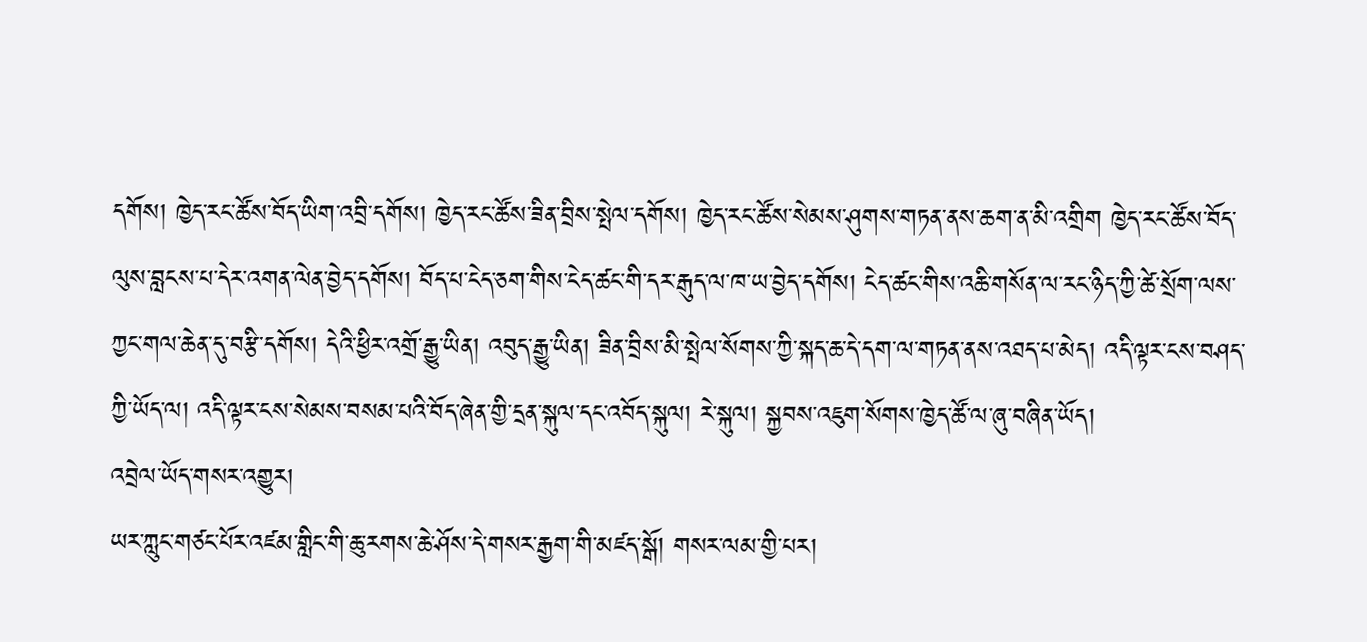དགོས། ཁྱེད་རང་ཚོས་བོད་ཡིག་འབྲི་དགོས། ཁྱེད་རང་ཚོས་ཟིན་བྲིས་སྤེལ་དགོས། ཁྱེད་རང་ཚོས་སེམས་ཤུགས་གཏན་ནས་ཆག་ན་མི་འགྲིག ཁྱེད་རང་ཚོས་བོད་ལུས་བླངས་པ་དེར་འགན་ལེན་བྱེད་དགོས། བོད་པ་ངེད་ཅག་གིས་ངེད་ཚང་གི་དར་རྒུད་ལ་ཁ་ཡ་བྱེད་དགོས། ངེད་ཚང་གིས་འཆི་གསོན་ལ་རང་ཉིད་ཀྱི་ཚེ་སྲོག་ལས་ཀྱང་གལ་ཆེན་དུ་བརྩི་དགོས། དེའི་ཕྱིར་འགྲོ་རྒྱུ་ཡིན། འབུད་རྒྱུ་ཡིན། ཟིན་བྲིས་མི་སྤེལ་སོགས་ཀྱི་སྐད་ཆ་དེ་དག་ལ་གཏན་ནས་འཐད་པ་མེད། འདི་ལྟར་ངས་བཤད་ཀྱི་ཡོད་ལ། འདི་ལྟར་ངས་སེམས་བསམ་པའི་བོད་ཞེན་གྱི་དྲན་སྐུལ་དང་འབོད་སྐུལ། རེ་སྐུལ། སྐྱབས་འཇུག་སོགས་ཁྱེད་ཚོ་ལ་ཞུ་བཞིན་ཡོད།
འབྲེལ་ཡོད་གསར་འགྱུར།
ཡར་ཀླུང་གཙང་པོར་འཛམ་གླིང་གི་ཆུ་རགས་ཆེ་ཤོས་དེ་གསར་རྒྱག་གི་མཛད་སྒོ། གསར་ལམ་གྱི་པར།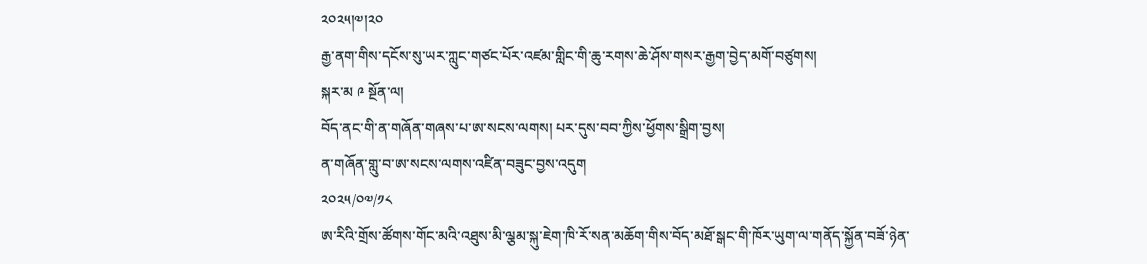༢༠༢༥།༧།༢༠
རྒྱ་ནག་གིས་དངོས་སུ་ཡར་ཀླུང་གཙང་པོར་འཛམ་གླིང་གི་ཆུ་རགས་ཆེ་ཤོས་གསར་རྒྱག་བྱེད་མགོ་བཙུགས།
སྐར་མ ༩ སྔོན་ལ།
བོད་ནང་གི་ན་གཞོན་གཞས་པ་ཨ་སངས་ལགས། པར་དུས་བབ་ཀྱིས་ཕྱོགས་སྒྲིག་བྱས།
ན་གཞོན་གླུ་བ་ཨ་སངས་ལགས་འཛིན་བཟུང་བྱས་འདུག
༢༠༢༥/༠༧/༡༨
ཨ་རིའི་གྲོས་ཚོགས་གོང་མའི་འཐུས་མི་ལྕམ་སྐུ་ཇེག་ཁི་རོ་སན་མཆོག་གིས་བོད་མཐོ་སྒང་གི་ཁོར་ཡུག་ལ་གནོད་སྐྱོན་བཟོ་ཉེན་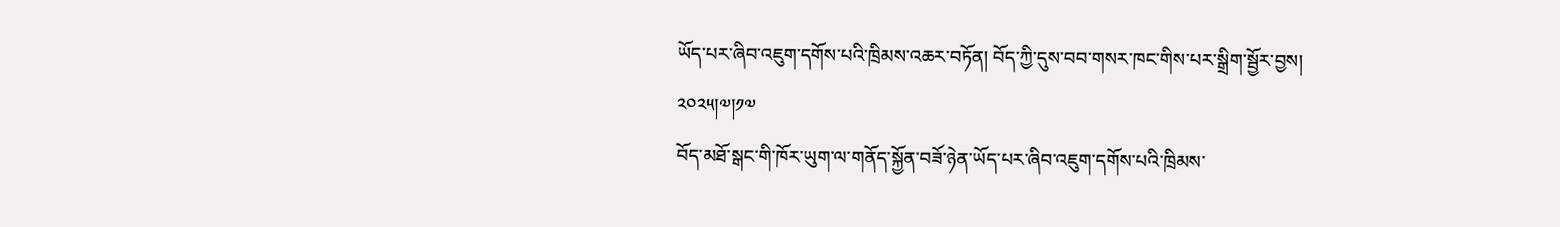ཡོད་པར་ཞིབ་འཇུག་དགོས་པའི་ཁྲིམས་འཆར་བཏོན། བོད་ཀྱི་དུས་བབ་གསར་ཁང་གིས་པར་སྒྲིག་སྦྱོར་བྱས། ༢༠༢༥།༧།༡༧
བོད་མཐོ་སྒང་གི་ཁོར་ཡུག་ལ་གནོད་སྐྱོན་བཟོ་ཉེན་ཡོད་པར་ཞིབ་འཇུག་དགོས་པའི་ཁྲིམས་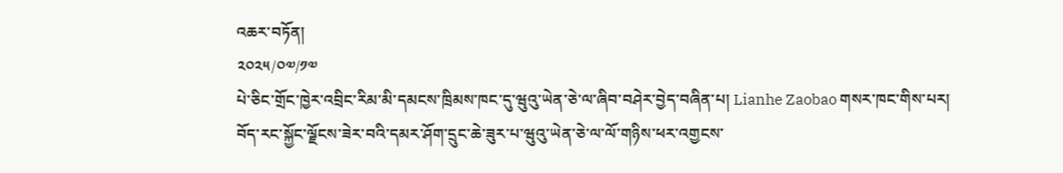འཆར་བཏོན།
༢༠༢༥/༠༧/༡༧
པེ་ཅིང་གྲོང་ཁྱེར་འབྲིང་རིམ་མི་དམངས་ཁྲིམས་ཁང་དུ་ཝུའུ་ཡེན་ཅེ་ལ་ཞིབ་བཤེར་བྱེད་བཞིན་པ། Lianhe Zaobao གསར་ཁང་གིས་པར།
བོད་རང་སྐྱོང་ལྗོངས་ཟེར་བའི་དམར་ཤོག་དྲུང་ཆེ་ཟུར་པ་ཝུའུ་ཡེན་ཅེ་ལ་ལོ་གཉིས་ཕར་འགྱངས་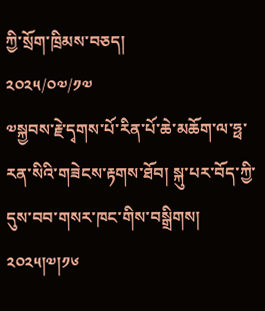ཀྱི་སྲོག་ཁྲིམས་བཅད།
༢༠༢༥/༠༧/༡༧
༧སྐྱབས་རྗེ་དྭགས་པོ་རིན་པོ་ཆེ་མཆོག་ལ་ཧྥ་རན་སིའི་གཟེངས་རྟགས་ཐོབ། སྐུ་པར་བོད་ཀྱི་དུས་བབ་གསར་ཁང་གིས་བསྒྲིགས། ༢༠༢༥།༧།༡༦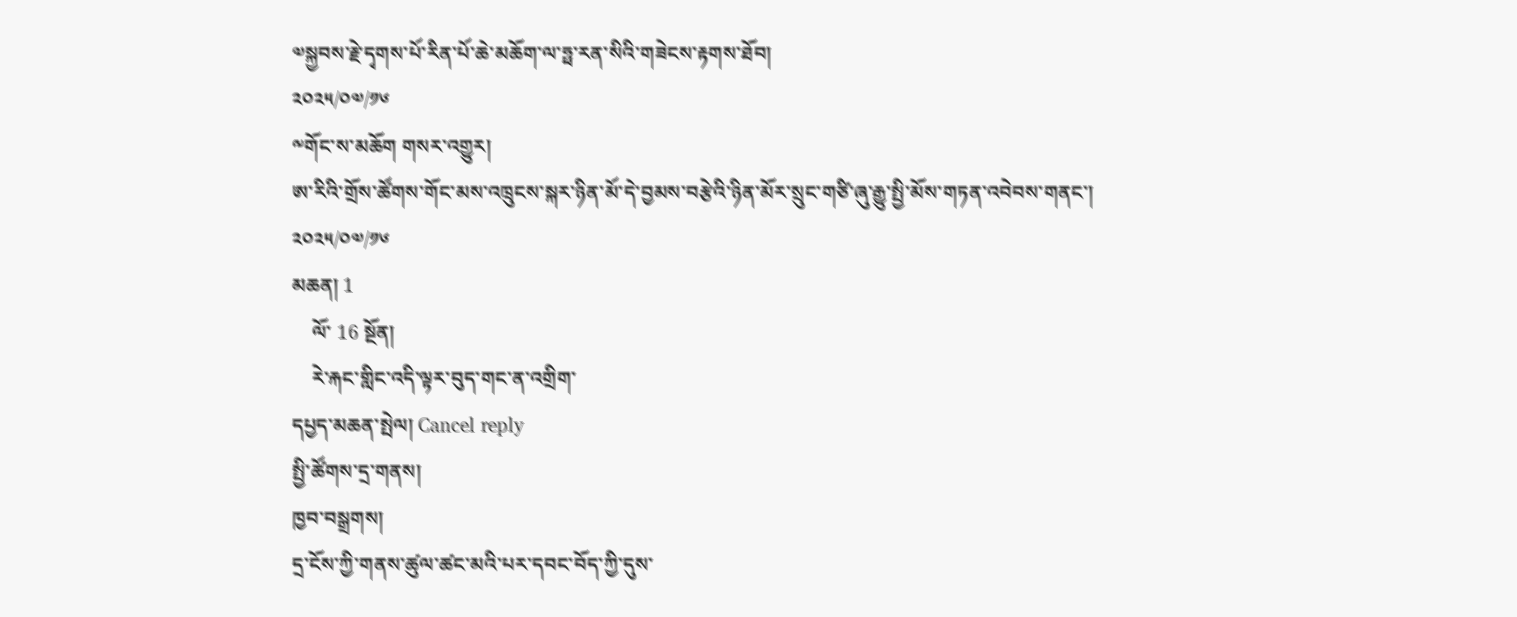༧སྐྱབས་རྗེ་དྭགས་པོ་རིན་པོ་ཆེ་མཆོག་ལ་ཧྥ་རན་སིའི་གཟེངས་རྟགས་ཐོབ།
༢༠༢༥/༠༧/༡༦
༸གོང་ས་མཆོག གསར་འགྱུར།
ཨ་རིའི་གྲོས་ཚོགས་གོང་མས་འཁྲུངས་སྐར་ཉིན་མོ་དེ་བྱམས་བརྩེའི་ཉིན་མོར་སྲུང་གཙི་ཞུ་རྒྱུ་སྤྱི་མོས་གཏན་འབེབས་གནང་།
༢༠༢༥/༠༧/༡༦
མཆན། 1
    ལོ་ 16 སྔོན།
    རེ་རྐང་གླིང་འདི་ལྟར་བུད་གང་ན་འགྲིག་
དཔྱད་མཆན་སྤེལ། Cancel reply
སྤྱི་ཚོགས་དྲ་གནས།
ཁྱབ་བསྒྲགས།
དྲ་ངོས་ཀྱི་གནས་ཚུལ་ཚང་མའི་པར་དབང་བོད་ཀྱི་དུས་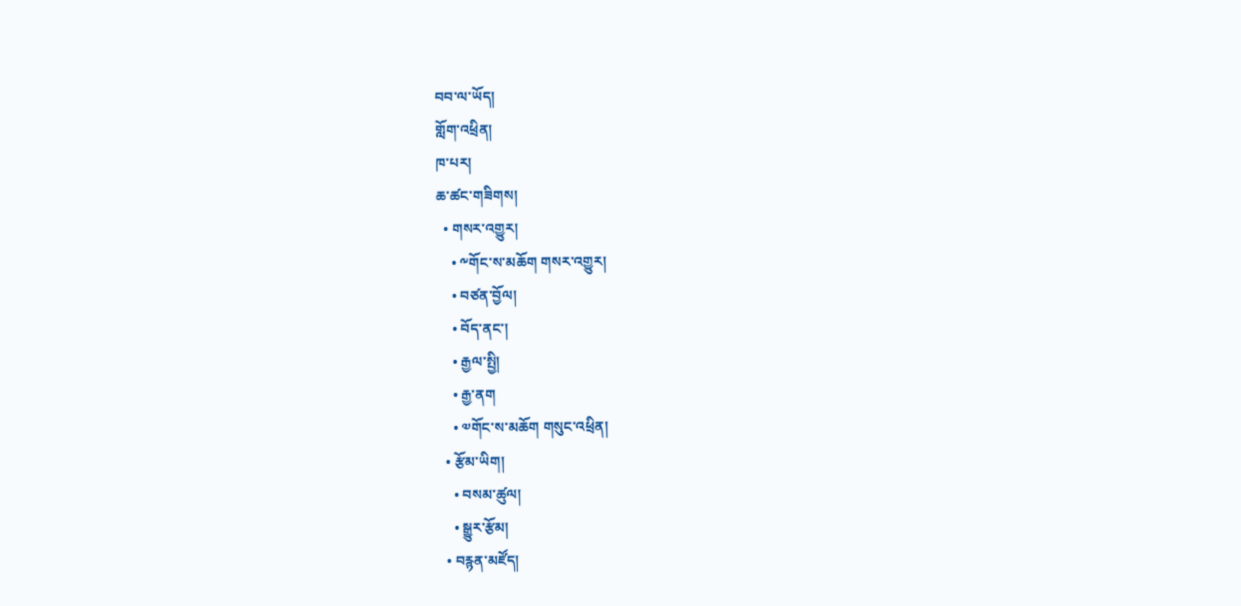བབ་ལ་ཡོད།
གློག་འཕྲིན།
ཁ་པར།
ཆ་ཚང་གཟིགས།
  • གསར་འགྱུར།
    • ༸གོང་ས་མཆོག གསར་འགྱུར།
    • བཙན་བྱོལ།
    • བོད་ནང་།
    • རྒྱལ་སྤྱི།
    • རྒྱ་ནག
    • ༧གོང་ས་མཆོག གསུང་འཕྲིན།
  • རྩོམ་ཡིག།
    • བསམ་ཚུལ།
    • སྒྱུར་རྩོམ།
  • བརྙན་མཛོད།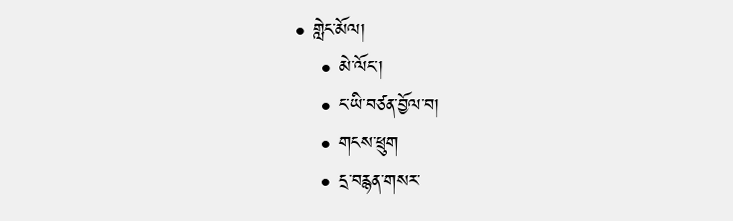• གླེང་མོལ།
    • མེ་ལོང་།
    • ང་ཡི་བཙན་བྱོལ་བ།
    • གངས་ཕྲུག
    • དྲ་བརྙན་གསར་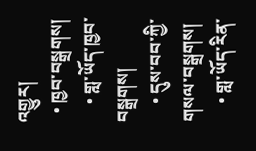འགྱུར།
  • ཁྱབ་བསྒྲགས།
    • གླ་ཡོད་ཁྱབ་བསྒྲགས།
    • དུས་བབ་ཀྱི་གསལ་བསྒྲགས།
    • གླ་ཡོད་རིན་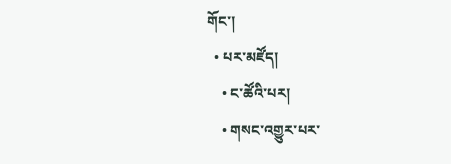གོང་།
  • པར་མཛོད།
    • ང་ཚོའི་པར།
    • གསང་འགྱུར་པར་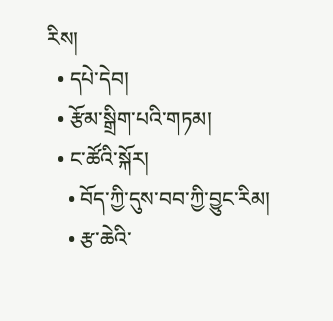རིས།
  • དཔེ་དེབ།
  • རྩོམ་སྒྲིག་པའི་གཏམ།
  • ང་ཚོའི་སྐོར།
    • བོད་ཀྱི་དུས་བབ་ཀྱི་བྱུང་རིམ།
    • རྩ་ཆེའི་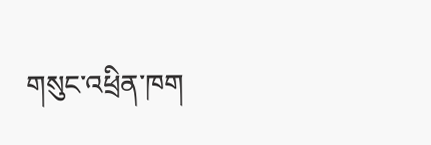གསུང་འཕྲིན་ཁག